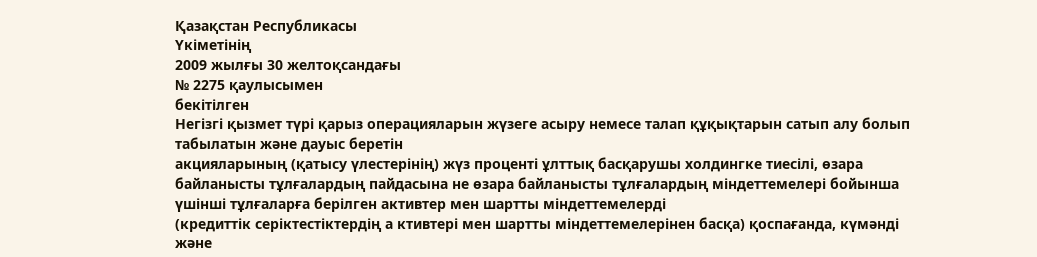Қазақстан Республикасы
Үкіметінің
2009 жылғы 30 желтоқсандағы
№ 2275 қаулысымен
бекітілген
Негізгі қызмет түрі қарыз операцияларын жүзеге асыру немесе талап құқықтарын сатып алу болып табылатын және дауыс беретін
акцияларының (қатысу үлестерінің) жүз проценті ұлттық басқарушы холдингке тиесілі, өзара байланысты тұлғалардың пайдасына не өзара байланысты тұлғалардың міндеттемелері бойынша үшінші тұлғаларға берілген активтер мен шартты міндеттемелерді
(кредиттік серіктестіктердің а ктивтері мен шартты міндеттемелерінен басқа) қоспағанда, күмәнді және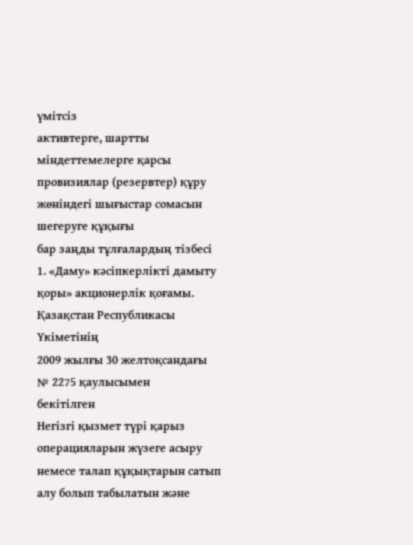үмітсіз
активтерге, шартты міндеттемелерге қарсы провизиялар (резервтер) құру жөніндегі шығыстар сомасын шегеруге құқығы
бар заңды тұлғалардың тізбесі
1. «Даму» кәсіпкерлікті дамыту қоры» акционерлік қоғамы.
Қазақстан Республикасы
Үкіметінің
2009 жылғы 30 желтоқсандағы
№ 2275 қаулысымен
бекітілген
Негізгі қызмет түрі қарыз операцияларын жүзеге асыру немесе талап құқықтарын сатып алу болып табылатын және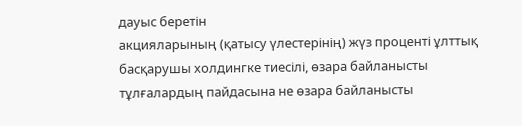дауыс беретін
акцияларының (қатысу үлестерінің) жүз проценті ұлттық басқарушы холдингке тиесілі, өзара байланысты тұлғалардың пайдасына не өзара байланысты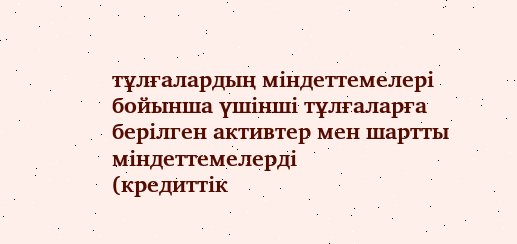тұлғалардың міндеттемелері бойынша үшінші тұлғаларға берілген активтер мен шартты міндеттемелерді
(кредиттік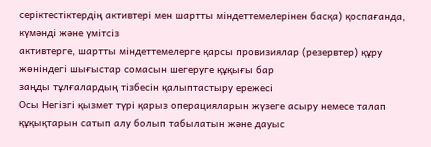серіктестіктердің активтері мен шартты міндеттемелерінен басқа) қоспағанда, күмәнді және үмітсіз
активтерге, шартты міндеттемелерге қарсы провизиялар (резервтер) құру жөніндегі шығыстар сомасын шегеруге құқығы бар
заңды тұлғалардың тізбесін қалыптастыру ережесі
Осы Негізгі қызмет түрі қарыз операцияларын жүзеге асыру немесе талап құқықтарын сатып алу болып табылатын және дауыс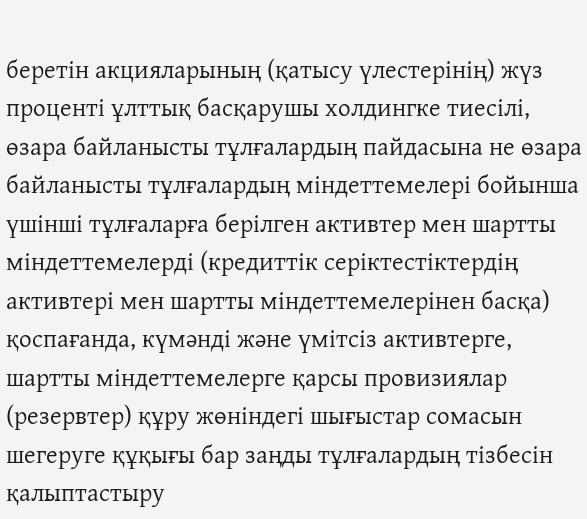беретін акцияларының (қатысу үлестерінің) жүз проценті ұлттық басқарушы холдингке тиесілі, өзара байланысты тұлғалардың пайдасына не өзара байланысты тұлғалардың міндеттемелері бойынша үшінші тұлғаларға берілген активтер мен шартты міндеттемелерді (кредиттік серіктестіктердің активтері мен шартты міндеттемелерінен басқа) қоспағанда, күмәнді және үмітсіз активтерге, шартты міндеттемелерге қарсы провизиялар (резервтер) құру жөніндегі шығыстар сомасын шегеруге құқығы бар заңды тұлғалардың тізбесін қалыптастыру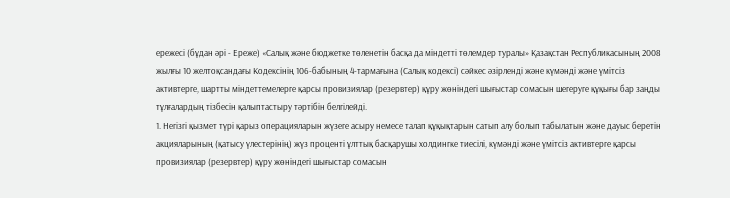ережесі (бұдан әрі - Ереже) «Салық және бюджетке төленетін басқа да міндетті төлемдер туралы» Қазақстан Республикасының 2008 жылғы 10 желтоқсандағы Кодексінің 106-бабының 4-тармағына (Салық кодексі) сәйкес әзірленді және күмәнді және үмітсіз активтерге, шартты міндеттемелерге қарсы провизиялар (резервтер) құру жөніндегі шығыстар сомасын шегеруге құқығы бар заңды тұлғалардың тізбесін қалыптастыру тәртібін белгілейді.
1. Негізгі қызмет түрі қарыз операцияларын жүзеге асыру немесе талап құқықтарын сатып алу болып табылатын және дауыс беретін акцияларының (қатысу үлестерінің) жүз проценті ұлттық басқарушы холдингке тиесілі, күмәнді және үмітсіз активтерге қарсы провизиялар (резервтер) құру жөніндегі шығыстар сомасын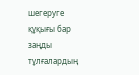шегеруге құқығы бар заңды тұлғалардың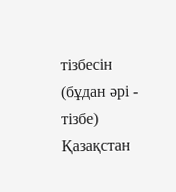тізбесін (бұдан әрі - тізбе) Қазақстан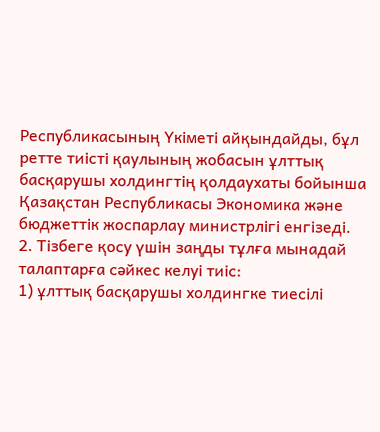Республикасының Үкіметі айқындайды, бұл ретте тиісті қаулының жобасын ұлттық басқарушы холдингтің қолдаухаты бойынша Қазақстан Республикасы Экономика және бюджеттік жоспарлау министрлігі енгізеді.
2. Тізбеге қосу үшін заңды тұлға мынадай талаптарға сәйкес келуі тиіс:
1) ұлттық басқарушы холдингке тиесілі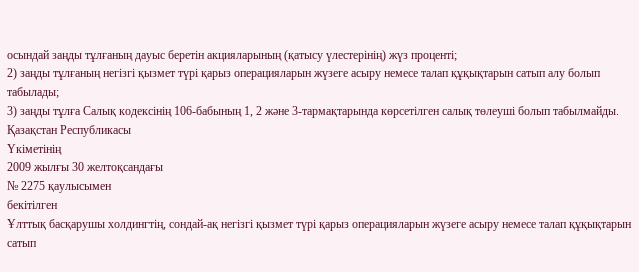осындай заңды тұлғаның дауыс беретін акцияларының (қатысу үлестерінің) жүз проценті;
2) заңды тұлғаның негізгі қызмет түрі қарыз операцияларын жүзеге асыру немесе талап құқықтарын сатып алу болып табылады;
3) заңды тұлға Салық кодексінің 106-бабының 1, 2 және 3-тармақтарында көрсетілген салық төлеуші болып табылмайды.
Қазақстан Республикасы
Үкіметінің
2009 жылғы 30 желтоқсандағы
№ 2275 қаулысымен
бекітілген
Ұлттық басқарушы холдингтің, сондай-ақ негізгі қызмет түрі қарыз операцияларын жүзеге асыру немесе талап құқықтарын сатып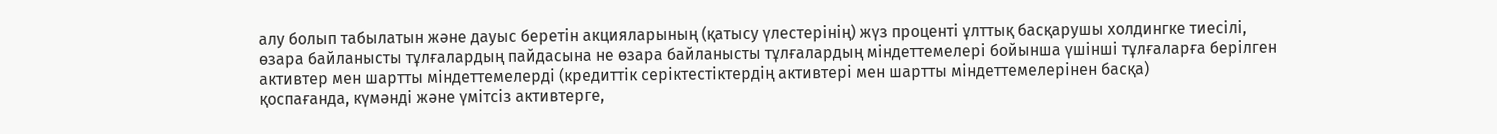алу болып табылатын және дауыс беретін акцияларының (қатысу үлестерінің) жүз проценті ұлттық басқарушы холдингке тиесілі,
өзара байланысты тұлғалардың пайдасына не өзара байланысты тұлғалардың міндеттемелері бойынша үшінші тұлғаларға берілген
активтер мен шартты міндеттемелерді (кредиттік серіктестіктердің активтері мен шартты міндеттемелерінен басқа)
қоспағанда, күмәнді және үмітсіз активтерге,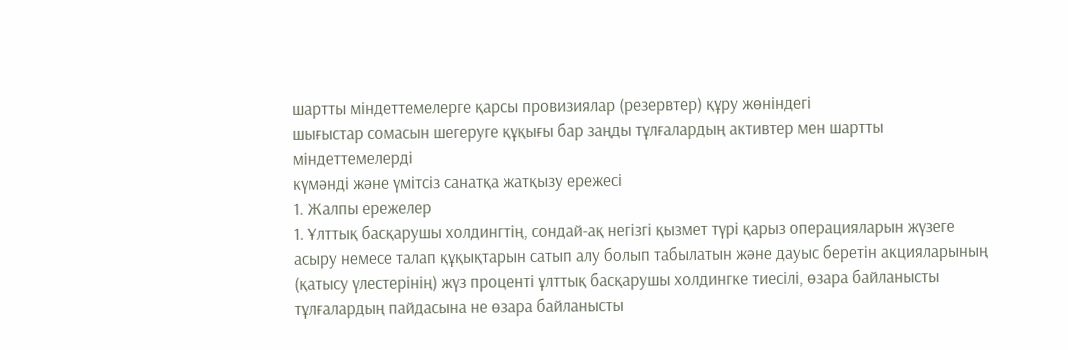шартты міндеттемелерге қарсы провизиялар (резервтер) құру жөніндегі
шығыстар сомасын шегеруге құқығы бар заңды тұлғалардың активтер мен шартты міндеттемелерді
күмәнді және үмітсіз санатқа жатқызу ережесі
1. Жалпы ережелер
1. Ұлттық басқарушы холдингтің, сондай-ақ негізгі қызмет түрі қарыз операцияларын жүзеге асыру немесе талап құқықтарын сатып алу болып табылатын және дауыс беретін акцияларының (қатысу үлестерінің) жүз проценті ұлттық басқарушы холдингке тиесілі, өзара байланысты тұлғалардың пайдасына не өзара байланысты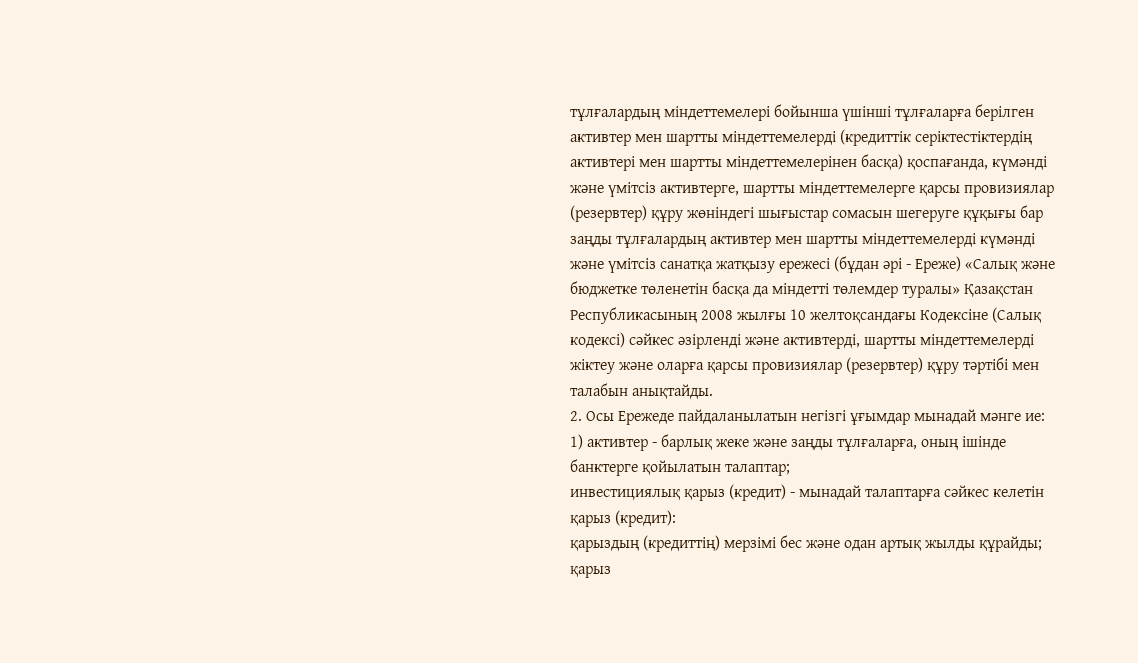тұлғалардың міндеттемелері бойынша үшінші тұлғаларға берілген активтер мен шартты міндеттемелерді (кредиттік серіктестіктердің активтері мен шартты міндеттемелерінен басқа) қоспағанда, күмәнді және үмітсіз активтерге, шартты міндеттемелерге қарсы провизиялар (резервтер) құру жөніндегі шығыстар сомасын шегеруге құқығы бар заңды тұлғалардың активтер мен шартты міндеттемелерді күмәнді және үмітсіз санатқа жатқызу ережесі (бұдан әрі - Ереже) «Салық және бюджетке төленетін басқа да міндетті төлемдер туралы» Қазақстан Республикасының 2008 жылғы 10 желтоқсандағы Кодексіне (Салық кодексі) сәйкес әзірленді және активтерді, шартты міндеттемелерді жіктеу және оларға қарсы провизиялар (резервтер) құру тәртібі мен талабын анықтайды.
2. Осы Ережеде пайдаланылатын негізгі ұғымдар мынадай мәнге ие:
1) активтер - барлық жеке және заңды тұлғаларға, оның ішінде банктерге қойылатын талаптар;
инвестициялық қарыз (кредит) - мынадай талаптарға сәйкес келетін қарыз (кредит):
қарыздың (кредиттің) мерзімі бес және одан артық жылды құрайды;
қарыз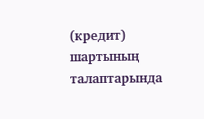(кредит) шартының талаптарында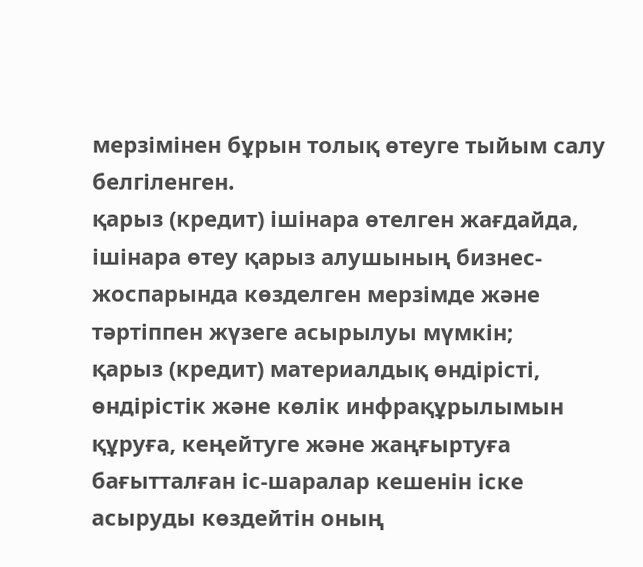мерзімінен бұрын толық өтеуге тыйым салу белгіленген.
қарыз (кредит) ішінара өтелген жағдайда, ішінара өтеу қарыз алушының бизнес-жоспарында көзделген мерзімде және тәртіппен жүзеге асырылуы мүмкін;
қарыз (кредит) материалдық өндірісті, өндірістік және көлік инфрақұрылымын құруға, кеңейтуге және жаңғыртуға бағытталған іс-шаралар кешенін іске асыруды көздейтін оның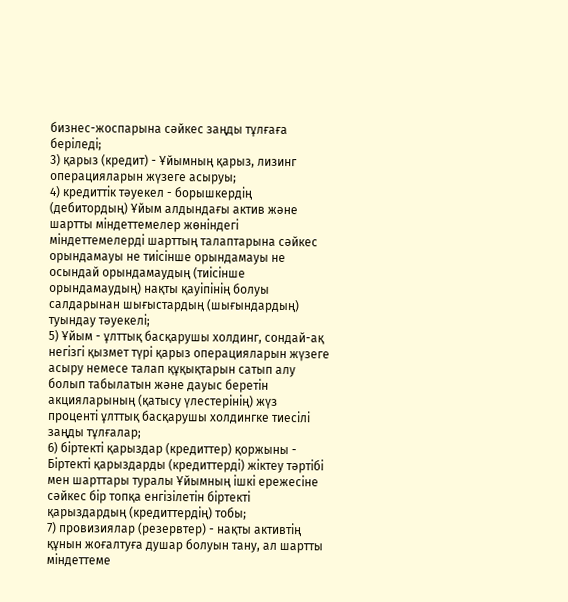бизнес-жоспарына сәйкес заңды тұлғаға беріледі;
3) қарыз (кредит) - Ұйымның қарыз, лизинг операцияларын жүзеге асыруы;
4) кредиттік тәуекел - борышкердің (дебитордың) Ұйым алдындағы актив және шартты міндеттемелер жөніндегі міндеттемелерді шарттың талаптарына сәйкес орындамауы не тиісінше орындамауы не осындай орындамаудың (тиісінше орындамаудың) нақты қауіпінің болуы салдарынан шығыстардың (шығындардың) туындау тәуекелі;
5) Ұйым - ұлттық басқарушы холдинг, сондай-ақ негізгі қызмет түрі қарыз операцияларын жүзеге асыру немесе талап құқықтарын сатып алу болып табылатын және дауыс беретін акцияларының (қатысу үлестерінің) жүз проценті ұлттық басқарушы холдингке тиесілі заңды тұлғалар;
6) біртекті қарыздар (кредиттер) қоржыны - Біртекті қарыздарды (кредиттерді) жіктеу тәртібі мен шарттары туралы Ұйымның ішкі ережесіне сәйкес бір топқа енгізілетін біртекті қарыздардың (кредиттердің) тобы;
7) провизиялар (резервтер) - нақты активтің құнын жоғалтуға душар болуын тану, ал шартты міндеттеме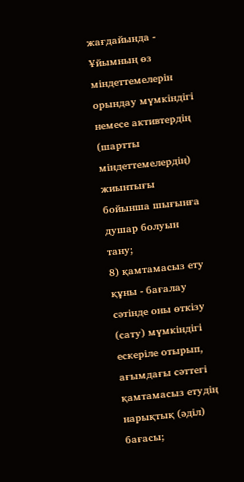жағдайында - Ұйымның өз міндеттемелерін орындау мүмкіндігі немесе активтердің (шартты міндеттемелердің) жиынтығы бойынша шығынға душар болуын тану;
8) қамтамасыз ету құны - бағалау сәтінде оны өткізу (сату) мүмкіндігі ескеріле отырып, ағымдағы сәттегі қамтамасыз етудің нарықтық (әділ) бағасы;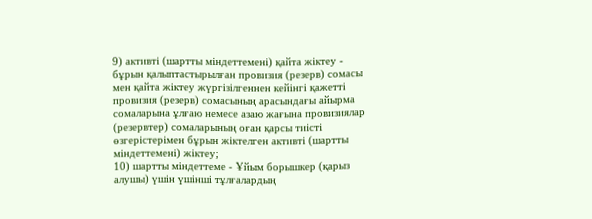9) активті (шартты міндеттемені) қайта жіктеу - бұрын қалыптастырылған провизия (резерв) сомасы мен қайта жіктеу жүргізілгеннен кейінгі қажетті провизия (резерв) сомасының арасындағы айырма сомаларына ұлғаю немесе азаю жағына провизиялар (резервтер) сомаларының оған қарсы тиісті өзгерістерімен бұрын жіктелген активті (шартты міндеттемені) жіктеу;
10) шартты міндеттеме - Ұйым борышкер (қарыз алушы) үшін үшінші тұлғалардың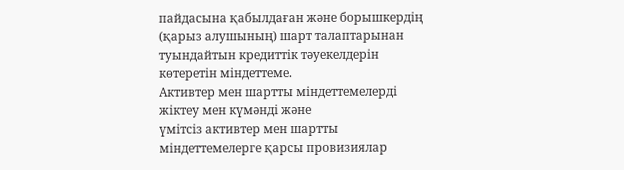пайдасына қабылдаған және борышкердің (қарыз алушының) шарт талаптарынан туындайтын кредиттік тәуекелдерін көтеретін міндеттеме.
Активтер мен шартты міндеттемелерді жіктеу мен күмәнді және
үмітсіз активтер мен шартты міндеттемелерге қарсы провизиялар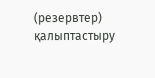(резервтер) қалыптастыру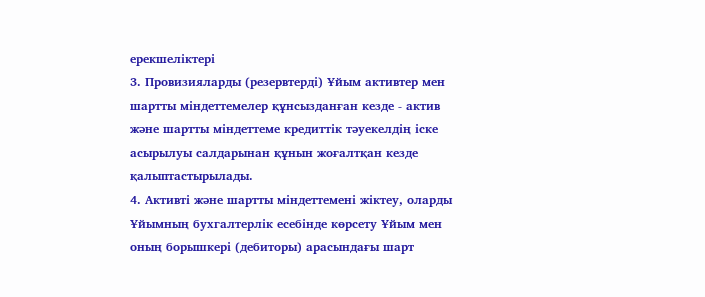ерекшеліктері
3. Провизияларды (резервтерді) Ұйым активтер мен шартты міндеттемелер құнсызданған кезде - актив және шартты міндеттеме кредиттік тәуекелдің іске асырылуы салдарынан құнын жоғалтқан кезде қалыптастырылады.
4. Активті және шартты міндеттемені жіктеу, оларды Ұйымның бухгалтерлік есебінде көрсету Ұйым мен оның борышкері (дебиторы) арасындағы шарт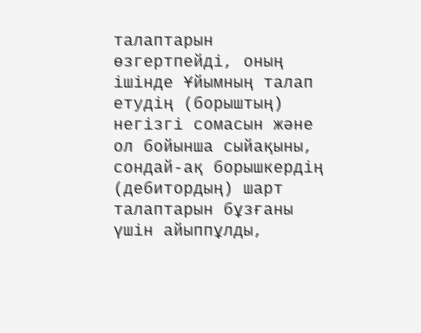талаптарын өзгертпейді, оның ішінде Ұйымның талап етудің (борыштың) негізгі сомасын және ол бойынша сыйақыны, сондай-ақ борышкердің (дебитордың) шарт талаптарын бұзғаны үшін айыппұлды,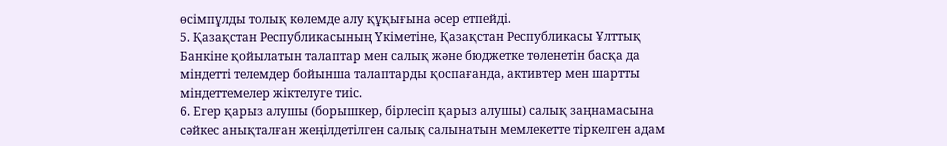өсімпұлды толық көлемде алу құқығына әсер етпейді.
5. Қазақстан Республикасының Үкіметіне, Қазақстан Республикасы Ұлттық Банкіне қойылатын талаптар мен салық және бюджетке төленетін басқа да міндетті телемдер бойынша талаптарды қоспағанда, активтер мен шартты міндеттемелер жіктелуге тиіс.
6. Егер қарыз алушы (борышкер, бірлесіп қарыз алушы) салық заңнамасына сәйкес анықталған жеңілдетілген салық салынатын мемлекетте тіркелген адам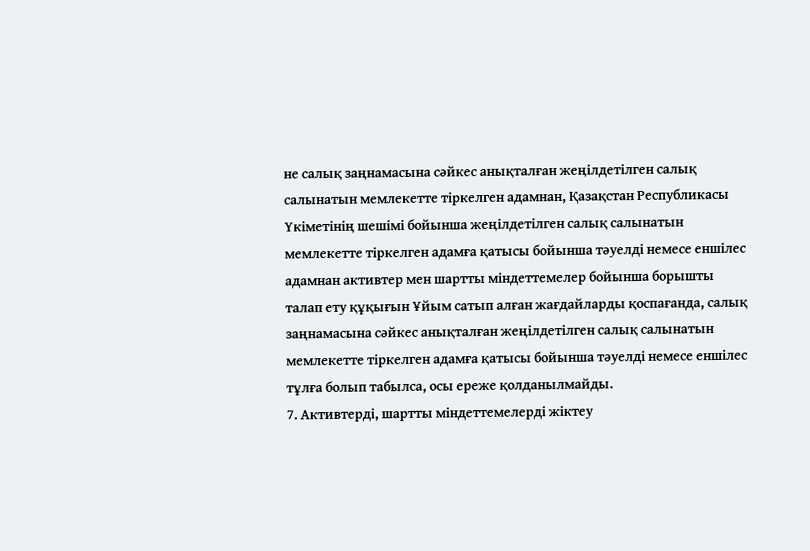не салық заңнамасына сәйкес анықталған жеңілдетілген салық салынатын мемлекетте тіркелген адамнан, Қазақстан Республикасы Үкіметінің шешімі бойынша жеңілдетілген салық салынатын мемлекетте тіркелген адамға қатысы бойынша тәуелді немесе еншілес адамнан активтер мен шартты міндеттемелер бойынша борышты талап ету құқығын Ұйым сатып алған жағдайларды қоспағанда, салық заңнамасына сәйкес анықталған жеңілдетілген салық салынатын мемлекетте тіркелген адамға қатысы бойынша тәуелді немесе еншілес тұлға болып табылса, осы ереже қолданылмайды.
7. Активтерді, шартты міндеттемелерді жіктеу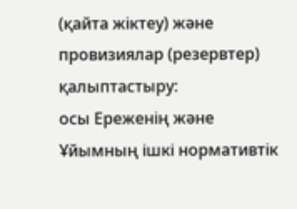(қайта жіктеу) және провизиялар (резервтер) қалыптастыру:
осы Ереженің және Ұйымның ішкі нормативтік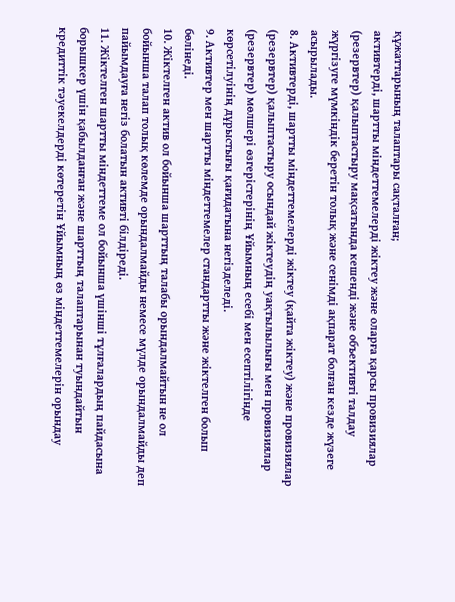құжаттарының талаптары сақталған;
активтерді, шартты міндеттемелерді жіктеу және оларға қарсы провизиялар (резервтер) қалыптастыру мақсатында кешенді және объективті талдау жүргізуге мүмкіндік беретін толық және сенімді ақпарат болған кезде жүзеге асырылады.
8. Активтерді, шартты міндеттемелерді жіктеу (қайта жіктеу) және провизиялар (резервтер) қалыптастыру осындай жіктеудің уақтылылығы мен провизиялар (резервтер) мөлшері өзгерістерінің Ұйымның есебі мен есептілігінде көрсетілуінің дұрыстығы қағидатына негізделеді.
9. Активтер мен шартты міндеттемелер стандартты және жіктелген болып бөлінеді.
10. Жіктелген актив ол бойынша шарттың талабы орындалмайтын не ол бойынша талап толық көлемде орындалмайды немесе мүлде орындалмайды деп пайымдауға негіз болатын активті білдіреді.
11. Жіктелген шартты міндеттеме ол бойынша үшінші тұлғалардың пайдасына борышкер үшін қабылданған және шарттың талаптарынан туындайтын кредиттік тәуекелдерді көтеретін Ұйымның өз міндеттемелерін орындау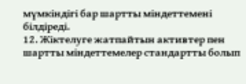мүмкіндігі бар шартты міндеттемені білдіреді.
12. Жіктелуге жатпайтын активтер пен шартты міндеттемелер стандартты болып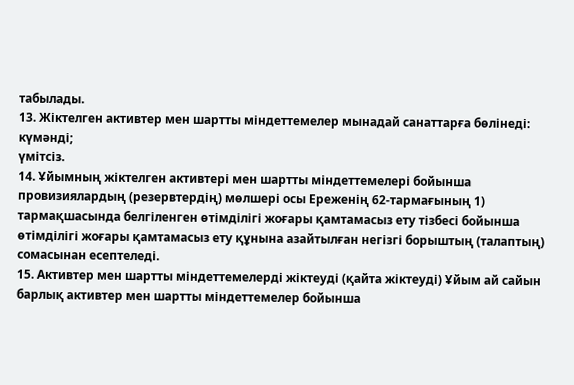табылады.
13. Жіктелген активтер мен шартты міндеттемелер мынадай санаттарға бөлінеді:
күмәнді;
үмітсіз.
14. Ұйымның жіктелген активтері мен шартты міндеттемелері бойынша провизиялардың (резервтердің) мөлшері осы Ереженің 62-тармағының 1) тармақшасында белгіленген өтімділігі жоғары қамтамасыз ету тізбесі бойынша өтімділігі жоғары қамтамасыз ету құнына азайтылған негізгі борыштың (талаптың) сомасынан есептеледі.
15. Активтер мен шартты міндеттемелерді жіктеуді (қайта жіктеуді) Ұйым ай сайын барлық активтер мен шартты міндеттемелер бойынша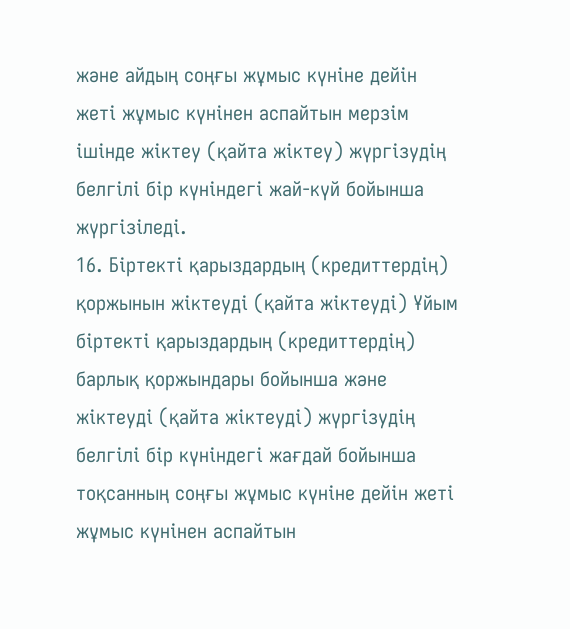және айдың соңғы жұмыс күніне дейін жеті жұмыс күнінен аспайтын мерзім ішінде жіктеу (қайта жіктеу) жүргізудің белгілі бір күніндегі жай-күй бойынша жүргізіледі.
16. Біртекті қарыздардың (кредиттердің) қоржынын жіктеуді (қайта жіктеуді) Ұйым біртекті қарыздардың (кредиттердің) барлық қоржындары бойынша және жіктеуді (қайта жіктеуді) жүргізудің белгілі бір күніндегі жағдай бойынша тоқсанның соңғы жұмыс күніне дейін жеті жұмыс күнінен аспайтын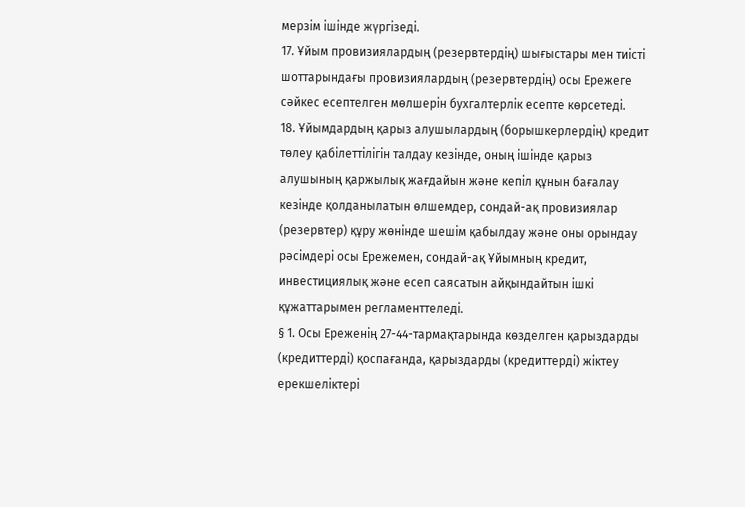мерзім ішінде жүргізеді.
17. Ұйым провизиялардың (резервтердің) шығыстары мен тиісті шоттарындағы провизиялардың (резервтердің) осы Ережеге сәйкес есептелген мөлшерін бухгалтерлік есепте көрсетеді.
18. Ұйымдардың қарыз алушылардың (борышкерлердің) кредит төлеу қабілеттілігін талдау кезінде, оның ішінде қарыз алушының қаржылық жағдайын және кепіл құнын бағалау кезінде қолданылатын өлшемдер, сондай-ақ провизиялар (резервтер) құру жөнінде шешім қабылдау және оны орындау рәсімдері осы Ережемен, сондай-ақ Ұйымның кредит, инвестициялық және есеп саясатын айқындайтын ішкі құжаттарымен регламенттеледі.
§ 1. Осы Ереженің 27-44-тармақтарында көзделген қарыздарды
(кредиттерді) қоспағанда, қарыздарды (кредиттерді) жіктеу
ерекшеліктері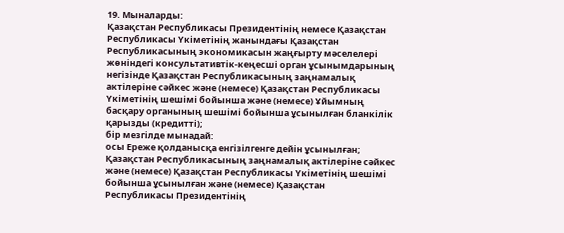19. Мыналарды:
Қазақстан Республикасы Президентінің немесе Қазақстан Республикасы Үкіметінің жанындағы Қазақстан Республикасының экономикасын жаңғырту мәселелері жөніндегі консультативтік-кеңесші орган ұсынымдарының негізінде Қазақстан Республикасының заңнамалық актілеріне сәйкес және (немесе) Қазақстан Республикасы Үкіметінің шешімі бойынша және (немесе) Ұйымның басқару органының шешімі бойынша ұсынылған бланкілік қарызды (кредитті);
бір мезгілде мынадай:
осы Ереже қолданысқа енгізілгенге дейін ұсынылған;
Қазақстан Республикасының заңнамалық актілеріне сәйкес және (немесе) Қазақстан Республикасы Үкіметінің шешімі бойынша ұсынылған және (немесе) Қазақстан Республикасы Президентінің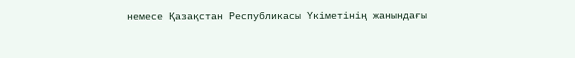немесе Қазақстан Республикасы Үкіметінің жанындағы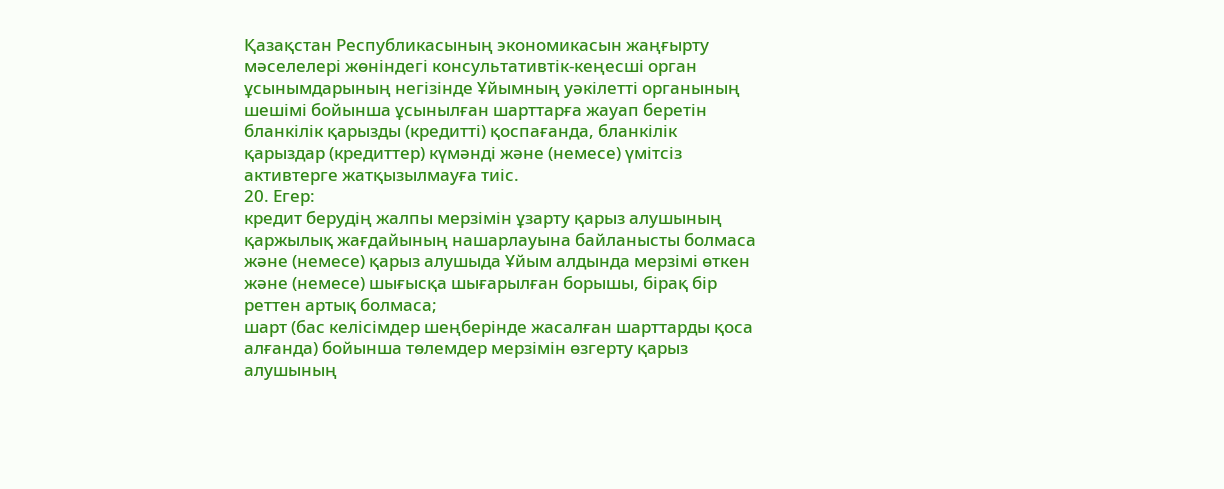Қазақстан Республикасының экономикасын жаңғырту мәселелері жөніндегі консультативтік-кеңесші орган ұсынымдарының негізінде Ұйымның уәкілетті органының шешімі бойынша ұсынылған шарттарға жауап беретін бланкілік қарызды (кредитті) қоспағанда, бланкілік қарыздар (кредиттер) күмәнді және (немесе) үмітсіз активтерге жатқызылмауға тиіс.
20. Егер:
кредит берудің жалпы мерзімін ұзарту қарыз алушының қаржылық жағдайының нашарлауына байланысты болмаса және (немесе) қарыз алушыда Ұйым алдында мерзімі өткен және (немесе) шығысқа шығарылған борышы, бірақ бір реттен артық болмаса;
шарт (бас келісімдер шеңберінде жасалған шарттарды қоса алғанда) бойынша төлемдер мерзімін өзгерту қарыз алушының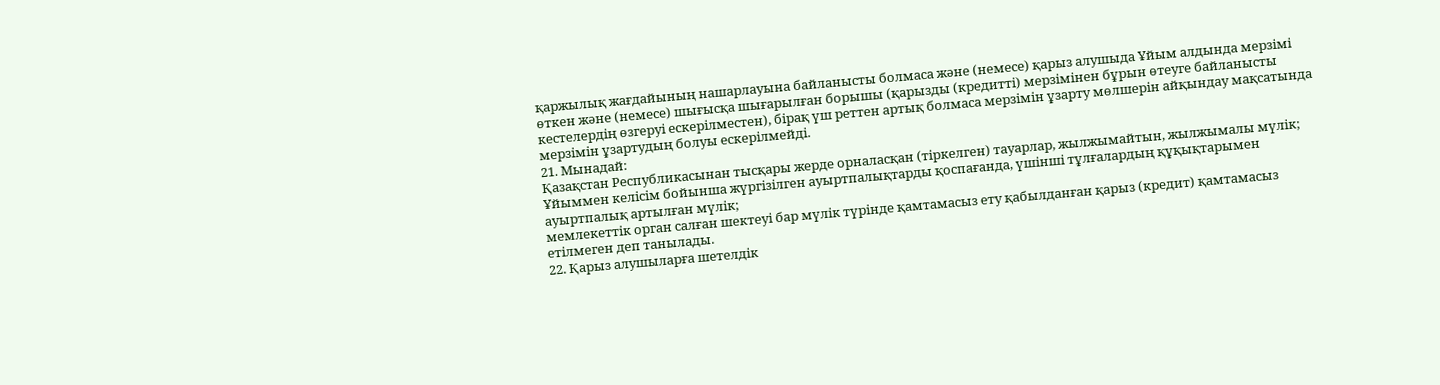қаржылық жағдайының нашарлауына байланысты болмаса және (немесе) қарыз алушыда Ұйым алдында мерзімі өткен және (немесе) шығысқа шығарылған борышы (қарызды (кредитті) мерзімінен бұрын өтеуге байланысты кестелердің өзгеруі ескерілместен), бірақ үш реттен артық болмаса мерзімін ұзарту мөлшерін айқындау мақсатында мерзімін ұзартудың болуы ескерілмейді.
21. Мынадай:
Қазақстан Республикасынан тысқары жерде орналасқан (тіркелген) тауарлар, жылжымайтын, жылжымалы мүлік;
Ұйыммен келісім бойынша жүргізілген ауыртпалықтарды қоспағанда, үшінші тұлғалардың құқықтарымен ауыртпалық артылған мүлік;
мемлекеттік орган салған шектеуі бар мүлік түрінде қамтамасыз ету қабылданған қарыз (кредит) қамтамасыз етілмеген деп танылады.
22. Қарыз алушыларға шетелдік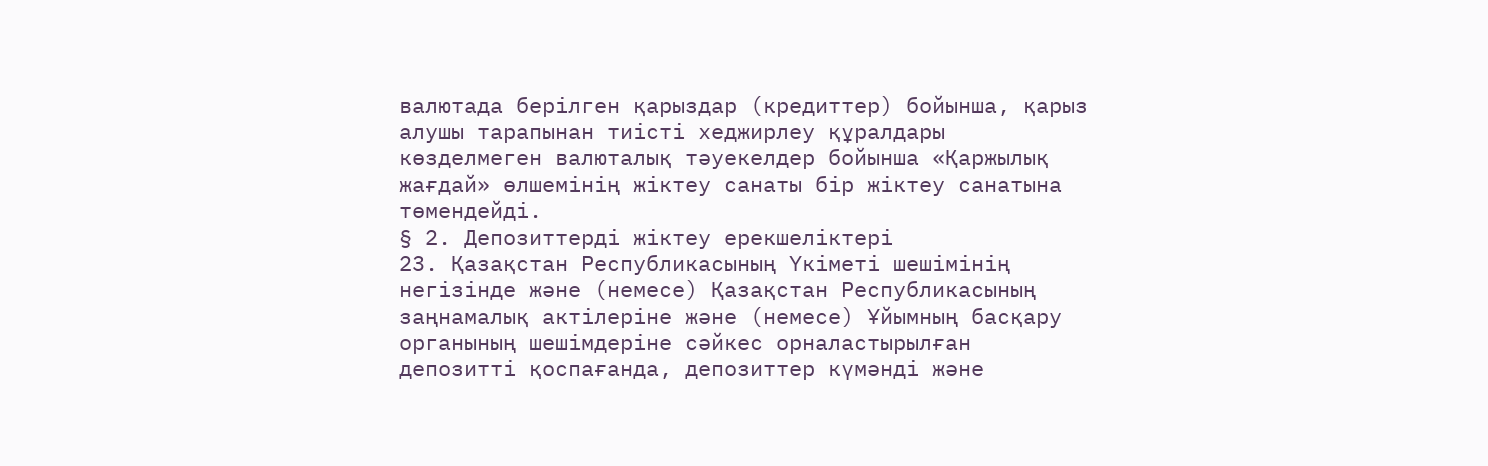валютада берілген қарыздар (кредиттер) бойынша, қарыз алушы тарапынан тиісті хеджирлеу құралдары көзделмеген валюталық тәуекелдер бойынша «Қаржылық жағдай» өлшемінің жіктеу санаты бір жіктеу санатына төмендейді.
§ 2. Депозиттерді жіктеу ерекшеліктері
23. Қазақстан Республикасының Үкіметі шешімінің негізінде және (немесе) Қазақстан Республикасының заңнамалық актілеріне және (немесе) Ұйымның басқару органының шешімдеріне сәйкес орналастырылған депозитті қоспағанда, депозиттер күмәнді және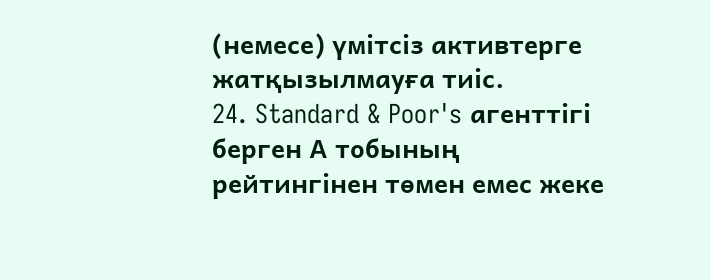(немесе) үмітсіз активтерге жатқызылмауға тиіс.
24. Standard & Poor's агенттігі берген А тобының рейтингінен төмен емес жеке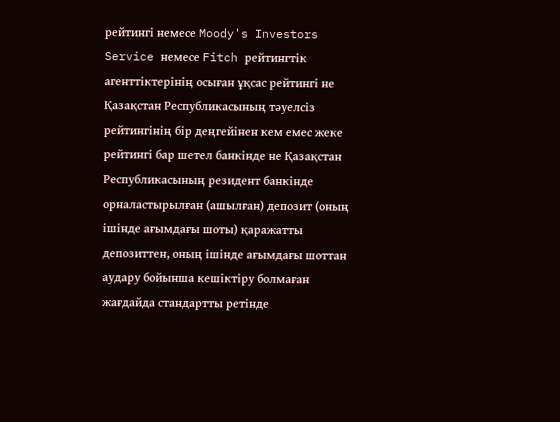рейтингі немесе Moody's Investors Service немесе Fitch рейтингтік агенттіктерінің осыған ұқсас рейтингі не Қазақстан Республикасының тәуелсіз рейтингінің бір деңгейінен кем емес жеке рейтингі бар шетел банкінде не Қазақстан Республикасының резидент банкінде орналастырылған (ашылған) депозит (оның ішінде ағымдағы шоты) қаражатты депозиттен, оның ішінде ағымдағы шоттан аудару бойынша кешіктіру болмаған жағдайда стандартты ретінде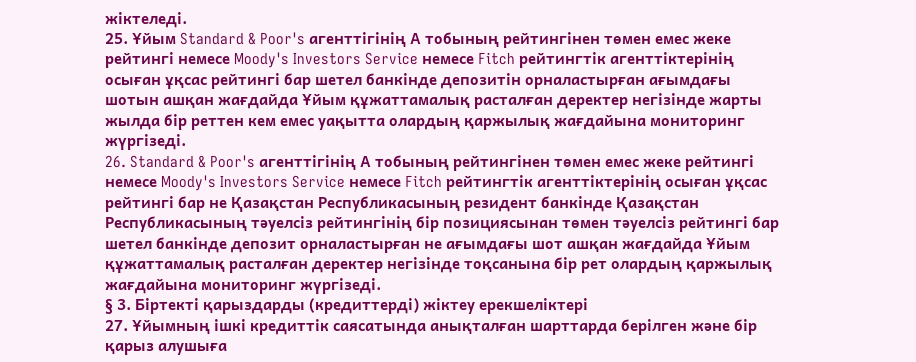жіктеледі.
25. Ұйым Standard & Poor's агенттігінің А тобының рейтингінен төмен емес жеке рейтингі немесе Moody's Investors Service немесе Fitch рейтингтік агенттіктерінің осыған ұқсас рейтингі бар шетел банкінде депозитін орналастырған ағымдағы шотын ашқан жағдайда Ұйым құжаттамалық расталған деректер негізінде жарты жылда бір реттен кем емес уақытта олардың қаржылық жағдайына мониторинг жүргізеді.
26. Standard & Poor's агенттігінің А тобының рейтингінен төмен емес жеке рейтингі немесе Moody's Investors Service немесе Fitch рейтингтік агенттіктерінің осыған ұқсас рейтингі бар не Қазақстан Республикасының резидент банкінде Қазақстан Республикасының тәуелсіз рейтингінің бір позициясынан төмен тәуелсіз рейтингі бар шетел банкінде депозит орналастырған не ағымдағы шот ашқан жағдайда Ұйым құжаттамалық расталған деректер негізінде тоқсанына бір рет олардың қаржылық жағдайына мониторинг жүргізеді.
§ 3. Біртекті қарыздарды (кредиттерді) жіктеу ерекшеліктері
27. Ұйымның ішкі кредиттік саясатында анықталған шарттарда берілген және бір қарыз алушыға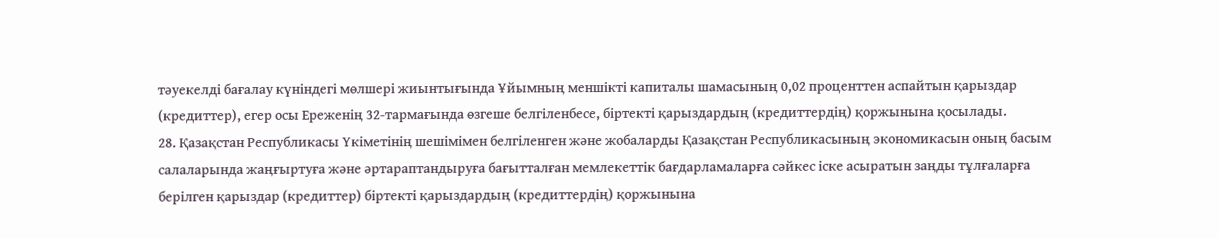тәуекелді бағалау күніндегі мөлшері жиынтығында Ұйымның меншікті капиталы шамасының 0,02 проценттен аспайтын қарыздар (кредиттер), егер осы Ереженің 32-тармағында өзгеше белгіленбесе, біртекті қарыздардың (кредиттердің) қоржынына қосылады.
28. Қазақстан Республикасы Үкіметінің шешімімен белгіленген және жобаларды Қазақстан Республикасының экономикасын оның басым салаларында жаңғыртуға және әртараптандыруға бағытталған мемлекеттік бағдарламаларға сәйкес іске асыратын заңды тұлғаларға берілген қарыздар (кредиттер) біртекті қарыздардың (кредиттердің) қоржынына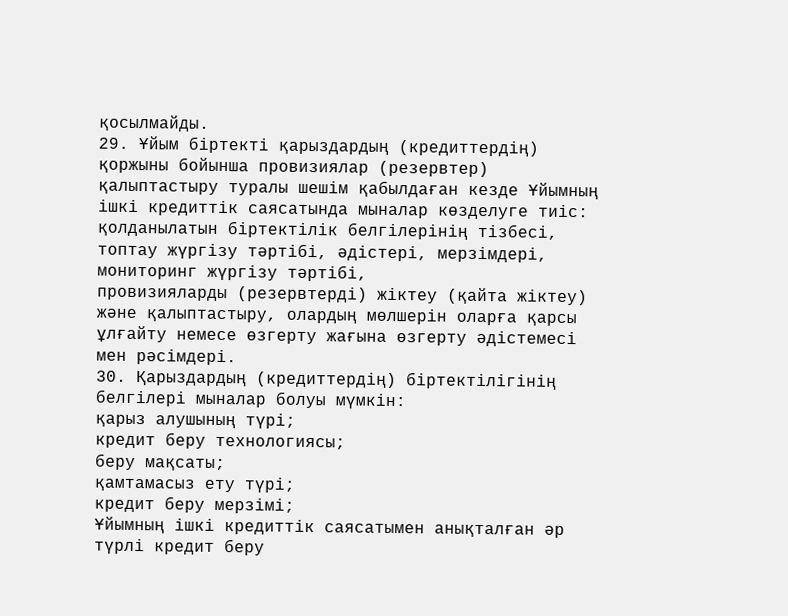қосылмайды.
29. Ұйым біртекті қарыздардың (кредиттердің) қоржыны бойынша провизиялар (резервтер) қалыптастыру туралы шешім қабылдаған кезде Ұйымның ішкі кредиттік саясатында мыналар көзделуге тиіс:
қолданылатын біртектілік белгілерінің тізбесі,
топтау жүргізу тәртібі, әдістері, мерзімдері,
мониторинг жүргізу тәртібі,
провизияларды (резервтерді) жіктеу (қайта жіктеу) және қалыптастыру, олардың мөлшерін оларға қарсы ұлғайту немесе өзгерту жағына өзгерту әдістемесі мен рәсімдері.
30. Қарыздардың (кредиттердің) біртектілігінің белгілері мыналар болуы мүмкін:
қарыз алушының түрі;
кредит беру технологиясы;
беру мақсаты;
қамтамасыз ету түрі;
кредит беру мерзімі;
Ұйымның ішкі кредиттік саясатымен анықталған әр түрлі кредит беру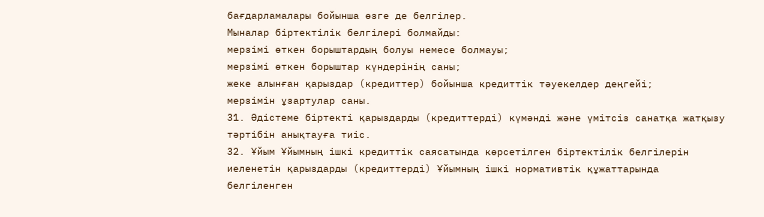бағдарламалары бойынша өзге де белгілер.
Мыналар біртектілік белгілері болмайды:
мерзімі өткен борыштардың болуы немесе болмауы;
мерзімі өткен борыштар күндерінің саны;
жеке алынған қарыздар (кредиттер) бойынша кредиттік тәуекелдер деңгейі;
мерзімін ұзартулар саны.
31. Әдістеме біртекті қарыздарды (кредиттерді) күмәнді және үмітсіз санатқа жатқызу тәртібін анықтауға тиіс.
32. Ұйым Ұйымның ішкі кредиттік саясатында көрсетілген біртектілік белгілерін иеленетін қарыздарды (кредиттерді) Ұйымның ішкі нормативтік құжаттарында белгіленген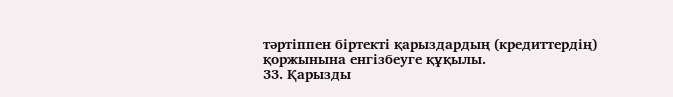тәртіппен біртекті қарыздардың (кредиттердің) қоржынына енгізбеуге құқылы.
33. Қарызды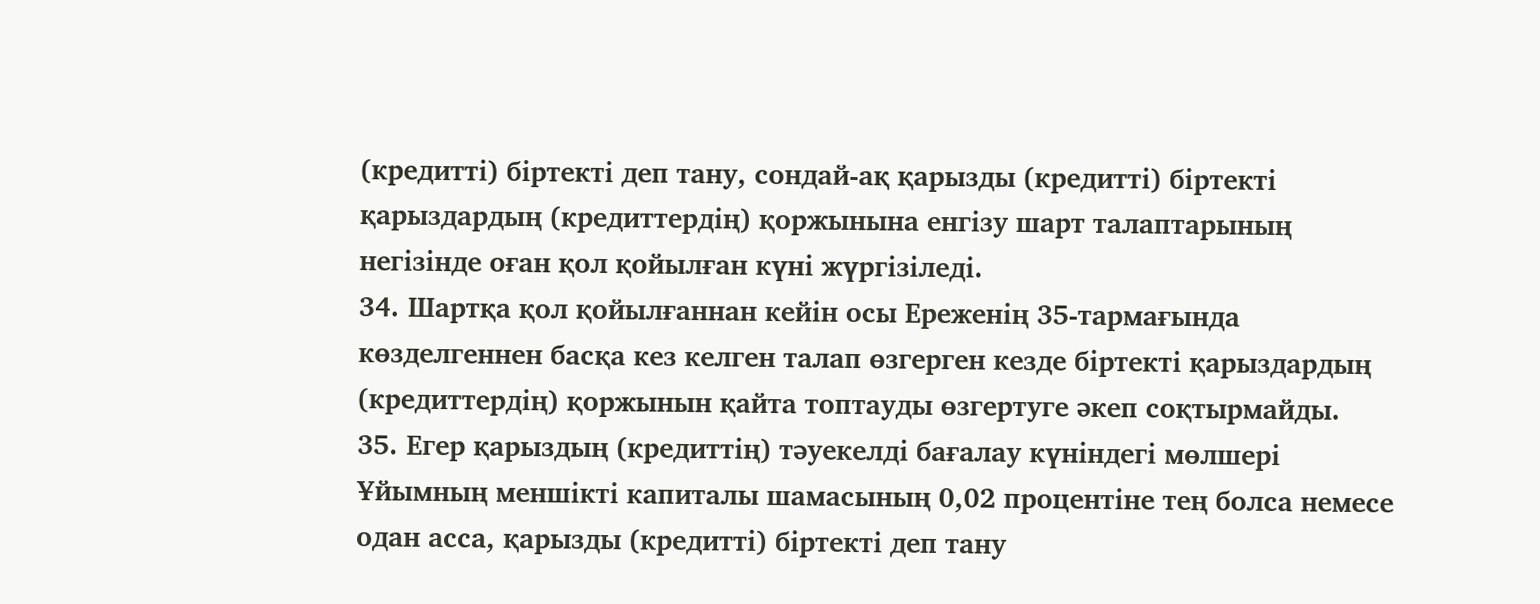(кредитті) біртекті деп тану, сондай-ақ қарызды (кредитті) біртекті қарыздардың (кредиттердің) қоржынына енгізу шарт талаптарының негізінде оған қол қойылған күні жүргізіледі.
34. Шартқа қол қойылғаннан кейін осы Ереженің 35-тармағында көзделгеннен басқа кез келген талап өзгерген кезде біртекті қарыздардың (кредиттердің) қоржынын қайта топтауды өзгертуге әкеп соқтырмайды.
35. Егер қарыздың (кредиттің) тәуекелді бағалау күніндегі мөлшері Ұйымның меншікті капиталы шамасының 0,02 процентіне тең болса немесе одан асса, қарызды (кредитті) біртекті деп тану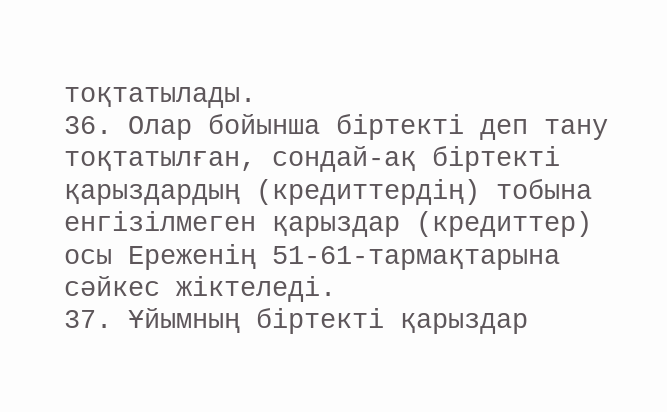тоқтатылады.
36. Олар бойынша біртекті деп тану тоқтатылған, сондай-ақ біртекті қарыздардың (кредиттердің) тобына енгізілмеген қарыздар (кредиттер) осы Ереженің 51-61-тармақтарына сәйкес жіктеледі.
37. Ұйымның біртекті қарыздар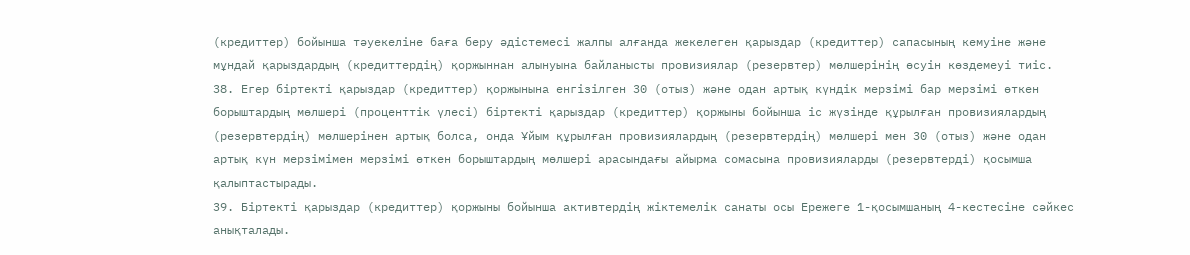(кредиттер) бойынша тәуекеліне баға беру әдістемесі жалпы алғанда жекелеген қарыздар (кредиттер) сапасының кемуіне және мұндай қарыздардың (кредиттердің) қоржыннан алынуына байланысты провизиялар (резервтер) мөлшерінің өсуін көздемеуі тиіс.
38. Егер біртекті қарыздар (кредиттер) қоржынына енгізілген 30 (отыз) және одан артық күндік мерзімі бар мерзімі өткен борыштардың мөлшері (проценттік үлесі) біртекті қарыздар (кредиттер) қоржыны бойынша іс жүзінде құрылған провизиялардың (резервтердің) мөлшерінен артық болса, онда Ұйым құрылған провизиялардың (резервтердің) мөлшері мен 30 (отыз) және одан артық күн мерзімімен мерзімі өткен борыштардың мөлшері арасындағы айырма сомасына провизияларды (резервтерді) қосымша қалыптастырады.
39. Біртекті қарыздар (кредиттер) қоржыны бойынша активтердің жіктемелік санаты осы Ережеге 1-қосымшаның 4-кестесіне сәйкес анықталады.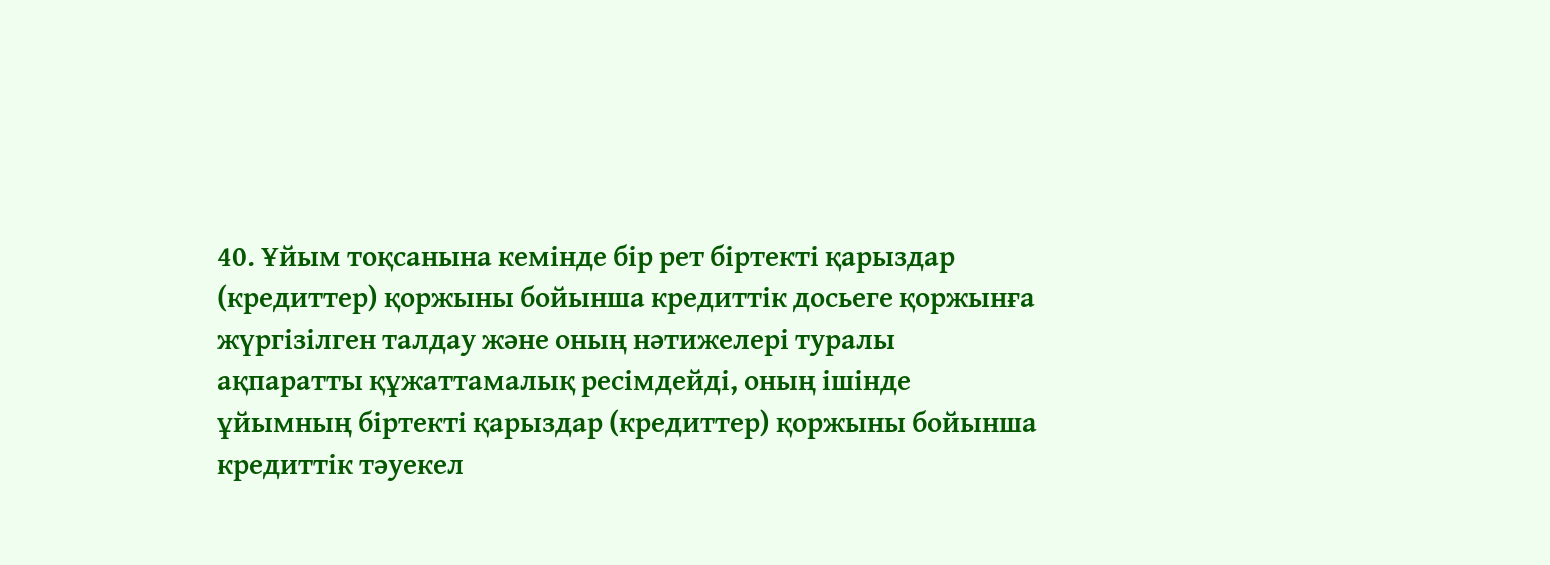40. Ұйым тоқсанына кемінде бір рет біртекті қарыздар (кредиттер) қоржыны бойынша кредиттік досьеге қоржынға жүргізілген талдау және оның нәтижелері туралы ақпаратты құжаттамалық ресімдейді, оның ішінде ұйымның біртекті қарыздар (кредиттер) қоржыны бойынша кредиттік тәуекел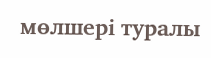мөлшері туралы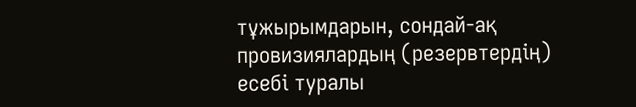тұжырымдарын, сондай-ақ провизиялардың (резервтердің) есебі туралы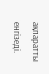ақпаратты енгізеді.